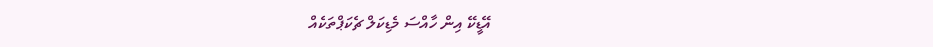އޭޑީކޭ އިން ހާއްސަ މެޑިކަލް ޗެކަޕްތަކެއް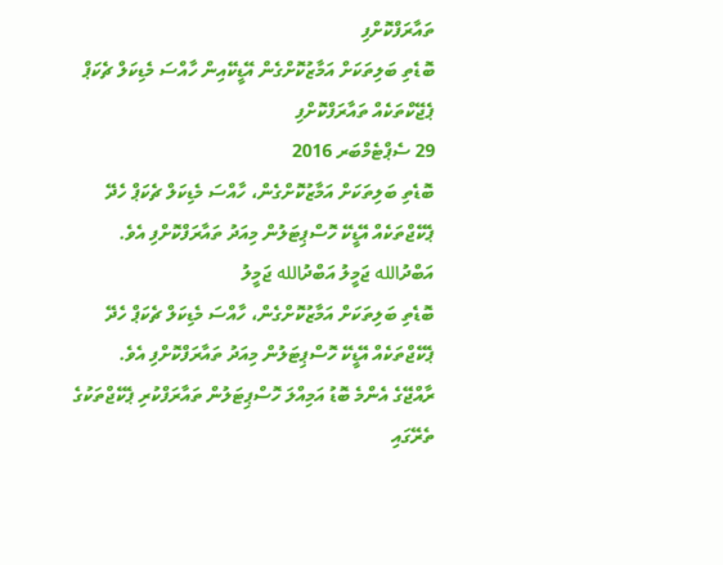ތައާރަފްކޮށްފި
ބޮޑެތި ބަލިތަކަށް އަމާޒުކޮށްގެން އޭޑީކޭއިން ހާއްސަ މެޑިކަލް ޗެކަޕް ޕެޖޭކްތަކެއް ތައާރަފްކޮށްފި
29 ސެޕްޓެމްބަރ 2016
ބޮޑެތި ބަލިތަކަށް އަމާޒުކޮށްގެން، ހާއްސަ މެޑިކަލް ޗެކަޕް ހެދޭ ޕެކޭޖްތަކެއް އޭޑީކޭ ހޮސްޕިޓަލުން މިއަދު ތައާރަފްކޮށްފި އެވެ.
އަބްދުالله ޖަމީލު އަބްދުالله ޖަމީލު
ބޮޑެތި ބަލިތަކަށް އަމާޒުކޮށްގެން، ހާއްސަ މެޑިކަލް ޗެކަޕް ހެދޭ ޕެކޭޖްތަކެއް އޭޑީކޭ ހޮސްޕިޓަލުން މިއަދު ތައާރަފްކޮށްފި އެވެ.
ރާއްޖޭގެ އެންމެ ބޮޑު އަމިއްލަ ހޮސްޕިޓަލުން ތައާރަފްކުރި ޕެކޭޖްތަކުގެ ތެރޭގައި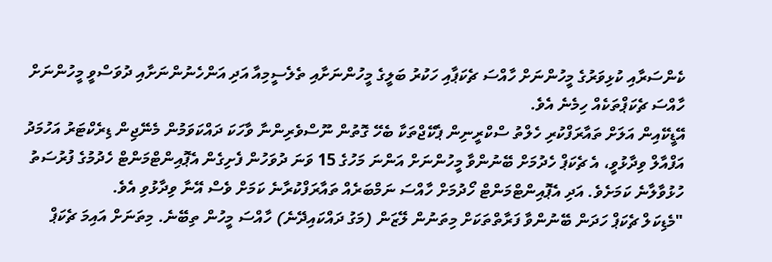ކެންސަރާއި ކުޅިވަރުގެ މީހުންނަށް ހާއްސަ ޗެކަޕާއި ހަކުރު ބަލީގެ މީހުންނަށާއި ތެލެސީމިއާ އަދި އަންހެނުންނަށާއި ދުވަސްވީ މީހުންނަށް ހާއްސަ ޗެކަޕްތަކެއް ހިމެނެ އެވެ.
އޭޑީކޭއިން އަލަށް ތައާރަފްކުރި ހެލްތު ސްކްރީނިން ޕެކޭޖްތަކާ ބެހޭ ގޮތުން ނޫސްވެރިންނާ ވާހަކަ ދައްކަވަމުން މެނޭޖިން ޑިރެކްޓަރު އަހުމަދު އަފްއާލް ވިދާޅުވީ، އެ ޗެކަޕް ހެދުމަށް ބޭނުންވާ މީހުންނަށް އަންނަ މަހުގެ 15 ވަނަ ދުވަހުން ފެށިގެން އެޕޮއިންޓްމަންޓް ހެދުމުގެ ފުރުސަތު ހުޅުވާލާނެ ކަމަށެވެ. އަދި އެޕޮއިންޓްމަންޓް ހޯދުމަށް ހާއްސަ ނަމްބަރެއް ތައާރަފްކުރާނެ ކަމަށް ވެސް އޭނާ ވިދާޅުވި އެވެ.
"މެޑިކަލް ޗެކަޕް ހަދަން ބޭނުންވާ ފަރާތްތަކަށް މިތަނުން ލޭޒަން (މަގު ދައްކައިދޭނެ) ހާއްސަ މީހުން ތިބޭނެ. މިތަނަށް އައިމަ ޗެކަޕް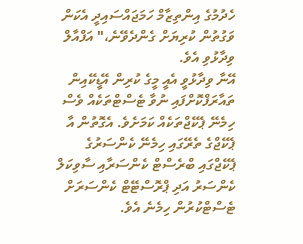ހެދުމުގެ އިންތިޒާމް ހަމަޖައްސައިދީ އެކަން ވަގުތުން ކުރިޔަށް ގެންދެވޭނެ،" އަފްއާލް ވިދާޅުވި އެވެ.
އޭނާ ވިދާޅުވީ އެއީ މީގެ ކުރިން އޭޑީކޭއިން ތައާރަފްކޮށްފައި ނުވާ ޓެސްޓްތަކެއް ވެސް ހިމެނޭ ޕެކޭޖްތަކެއް ކަމަށެވެ. އެގޮތުން އާ ޕެކޭޖްގެ ތެރޭގައި ހިމެނޭ ކެންސަރުގެ ޕެކޭޖްގައި ބްރެސްޓް ކެންސަރާއި ސާވިކަލް ކެންސަރު އަދި ޕްރޮސްޓޭޓް ކެންސަރަށް ޓެސްޓްކުރުން ހިމެނެ އެވެ.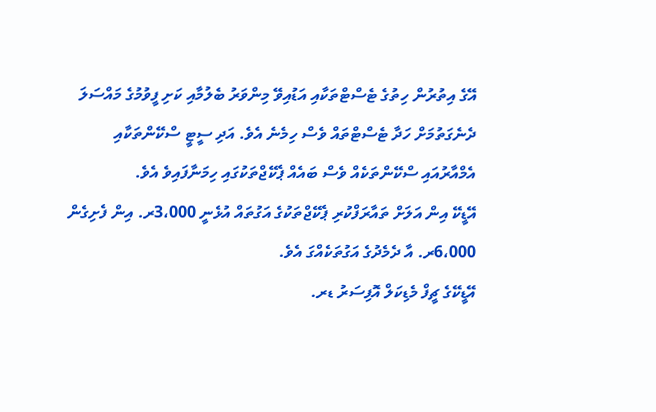އޭގެ އިތުރުން ހިތުގެ ޓެސްޓްތަކާއި އަޑުއިވޭ މިންވަރު ބެލުމާއި ކަށި ފީވުމުގެ މައްސަލަ ދެނެގަތުމަށް ހަދާ ޓެސްޓްތައް ވެސް ހިމެނެ އެވެ. އަދި ސީޓީ ސްކޭންތަކާއި އެމްއާރުއައި ސްކޭންތަކެއް ވެސް ބައެއް ޕެކޭޖްތަކުގައި ހިމަނާފައިވެ އެވެ.
އޭޑީކޭ އިން އަލަށް ތައާރަފްކުރި ޕެކޭޖްތަކުގެ އަގުތައް އުޅެނީ 3،000ރ. އިން ފެށިގެން 6،000ރ. އާ ދެމެދުގެ އަގުތަކެއްގަ އެވެ.
އޭޑީކޭގެ ޗީފް މެޑިކަލް އޮފިސަރު ޑރ.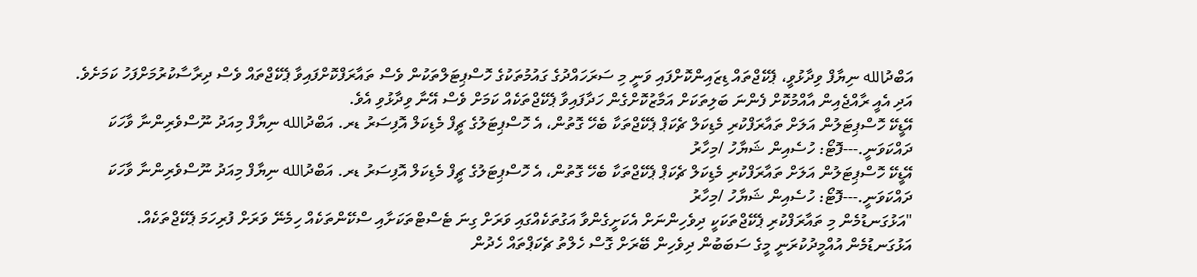އަބްދުالله ނިޔާފް ވިދާޅުވީ، ޕެކޭޖްތައް ޑިޒައިންކޮށްފައި ވަނީ މި ސަރަހައްދުގެ ގައުމުތަކުގެ ހޮސްޕިޓަލްތަކުން ވެސް ތައާރަފްކޮށްފައިވާ ޕެކޭޖްތައް ވެސް ދިރާސާކުރުމަށްފަހު ކަމަށެވެ. އަދި އެއީ ރާއްޖެއިން އާއްމުކޮށް ފެންނަ ބަލިތަކަށް އަމާޒުކޮށްގެން ހަދާފައިވާ ޕެކޭޖްތަކެއް ކަމަށް ވެސް އޭނާ ވިދާޅުވި އެވެ.
އޭޑީކޭ ހޮސްޕިޓަލުން އަލަށް ތައާރަފްކުރި މެޑިކަލް ޗެކަޕް ޕެކޭޖްތަކާ ބެހޭ ގޮތުން، އެ ހޮސްޕިޓަލުގެ ޗީފް މެޑިކަލް އޮފިސަރު ޑރ. އަބްދުالله ނިޔާފް މިއަދު ނޫސްވެރިންނާ ވާހަކަ ދައްކަވަނީ.---ފޮޓޯ: ހުސެއިން ޝަޔާހު /މިހާރު
އޭޑީކޭ ހޮސްޕިޓަލުން އަލަށް ތައާރަފްކުރި މެޑިކަލް ޗެކަޕް ޕެކޭޖްތަކާ ބެހޭ ގޮތުން، އެ ހޮސްޕިޓަލުގެ ޗީފް މެޑިކަލް އޮފިސަރު ޑރ. އަބްދުالله ނިޔާފް މިއަދު ނޫސްވެރިންނާ ވާހަކަ ދައްކަވަނީ.---ފޮޓޯ: ހުސެއިން ޝަޔާހު /މިހާރު
"އަޅުގަނޑުމެން މި ތައާރަފްކުރި ޕެކޭޖްތަކަކީ ދިވެހިންނަށް އެކަށީގެންވާ އަގުތަކެއްގައި ވަރަށް ގިނަ ޓެސްޓްތަކަށާއި ސްކޭންތަކެއް ހިމެނޭ ވަރަށް ފުރިހަމަ ޕެކޭޖްތަކެއް. އަޅުގަނޑުމެން އުއްމީދުކުރަނީ މީގެ ސަބަބުން ދިވެހިން ބޭރަށް ގޮސް ހެލްތު ޗެކަޕްތައް ހެދުން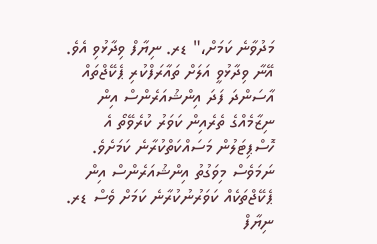މަދުވާނެ ކަމަށް،" ޑރ. ނިޔާފް ވިދާޅުވި އެވެ.
އޭނާ ވިދާޅުވީ އަލަށް ތައާރަފްކުރި ޕެކޭޖްތައް އާސަންދަ ފަދަ އިންޝުއަރެންސް އިން ނިޒާމެއްގެ ތެރެއިން ކަވަރު ކުރެވޭތޯ އެ ހޮސްޕިޓަލުން މަސައްކަތްކުރާނެ ކަމަށެވެ. ނަމަވެސް މިވަގުތު އިންޝުއަރެންސް އިން ޕެކޭޖްތަކެއް ކަވަރުނުކުރާނެ ކަމަށް ވެސް ޑރ. ނިޔާފް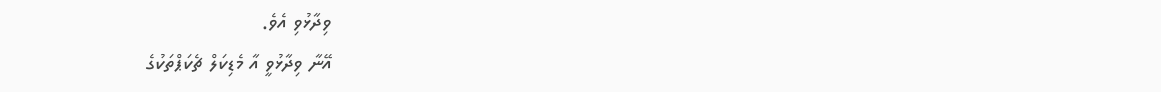ވިދާޅުވި އެވެ.
އޭނާ ވިދާޅުވީ އާ މެޑިކަލް ޗެކަޕްތަކުގެ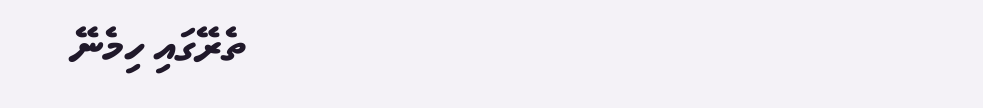ތެރޭގައި ހިމެނޭ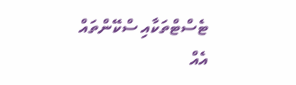ޓެސްޓްތަކާއި ސްކޭންތައް އެއް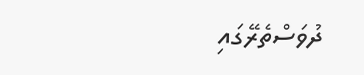ދުވަސްތެރޭގައި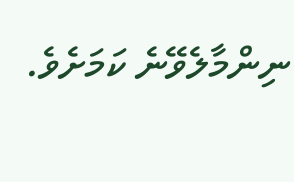ނިންމާލެވޭނެ ކަމަށެވެ.